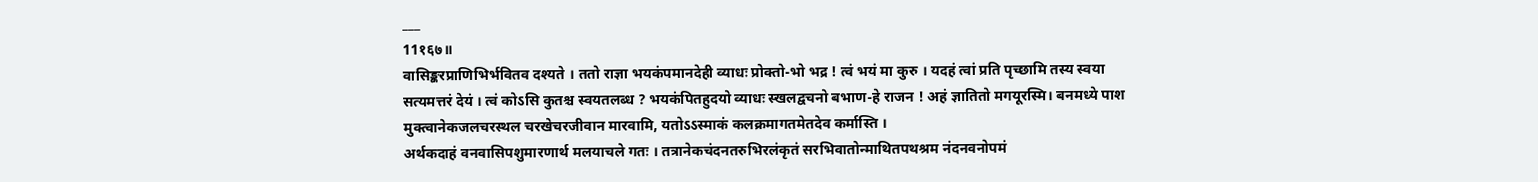___
11१६७॥
वासिङ्करप्राणिभिर्भवितव दश्यते । ततो राज्ञा भयकंपमानदेही व्याधः प्रोक्तो-भो भद्र ! त्वं भयं मा कुरु । यदहं त्वां प्रति पृच्छामि तस्य स्वया सत्यमत्तरं देयं । त्वं कोऽसि कुतश्च स्वयतलब्ध ? भयकंपितहुदयो व्याधः स्खलद्वचनो बभाण-हे राजन ! अहं ज्ञातितो मगयूरस्मि। बनमध्ये पाश मुक्त्वानेकजलचरस्थल चरखेचरजीवान मारवामि, यतोऽऽस्माकं कलक्रमागतमेतदेव कर्मास्ति ।
अर्थकदाहं वनवासिपशुमारणार्थ मलयाचले गतः । तत्रानेकचंदनतरुभिरलंकृतं सरभिवातोन्माथितपथश्रम नंदनवनोपमं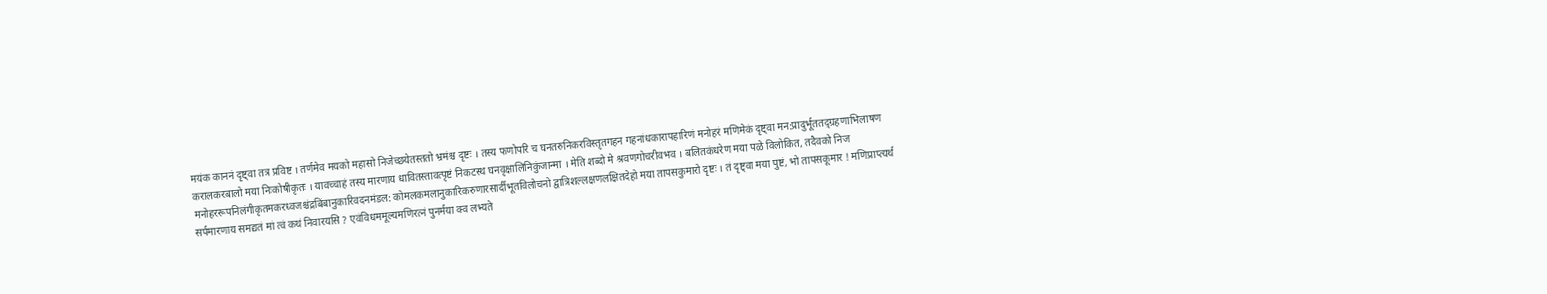मयंक काननं दृष्ट्वा तत्र प्रविष्ट । तर्णमेव मयको महासो निजेच्छयेतस्ततो भ्रमंश्च दृष्टः । तस्य फणोपरि च घनतरुनिकरविस्तृतगहन गहनांधकारापहारिणं मनोहरं मणिमेकं दृष्ट्वा मन:प्रादुर्भूततद्ग्रहणाभिलाषण करालकरबालो मया निःकोषीकृतः । यावच्चाहं तस्य मारणाय धावितस्तावत्पृष्टं निकटस्थ घनवृक्षालिनिकुंजान्मा । मेति शब्दो मे श्रवणगोचरीवभव । बलितकंधरेण मया पळे विलोकित, तदैवको निज मनोहररूपनिलंगीकृतमकरध्वजश्चंद्रबिंबानुकारिवदनमंडल: कोमलकमलानुकारिकरुणारसार्दीभूतविलोचनो द्वात्रिशल्लक्षणलक्षितदेहो मया तापसकुमारो दृष्टः । तं दृष्ट्वा मया पुष्टं, भो तापसकूमार ! मणिप्राप्त्यर्थ सर्पमारणाय समद्यतं मां त्वं कथं निवारयसि ? एवंविधममूल्यमणिरत्नं पुनर्मया क्व लभ्यते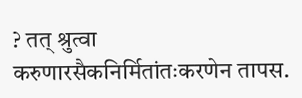? तत् श्रुत्वा करुणारसैकनिर्मितांतःकरणेन तापस.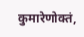कुमारेणोक्तं,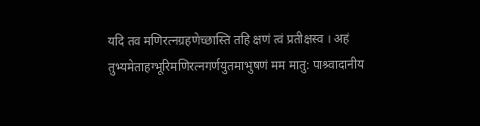यदि तव मणिरत्नग्रहणेच्छास्ति तहि क्षणं त्वं प्रतीक्षस्व । अहं तुभ्यमेताहग्भूरिमणिरत्नगर्णयुतमाभुषणं मम मातु: पाश्र्वादानीय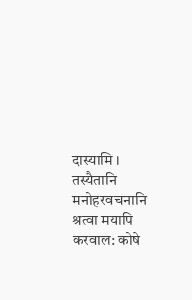दास्यामि । तस्यैतानि मनोहरवचनानि श्रत्वा मयापि करवाल: कोषे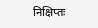निक्षिप्तः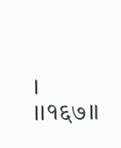।
।।१६७॥